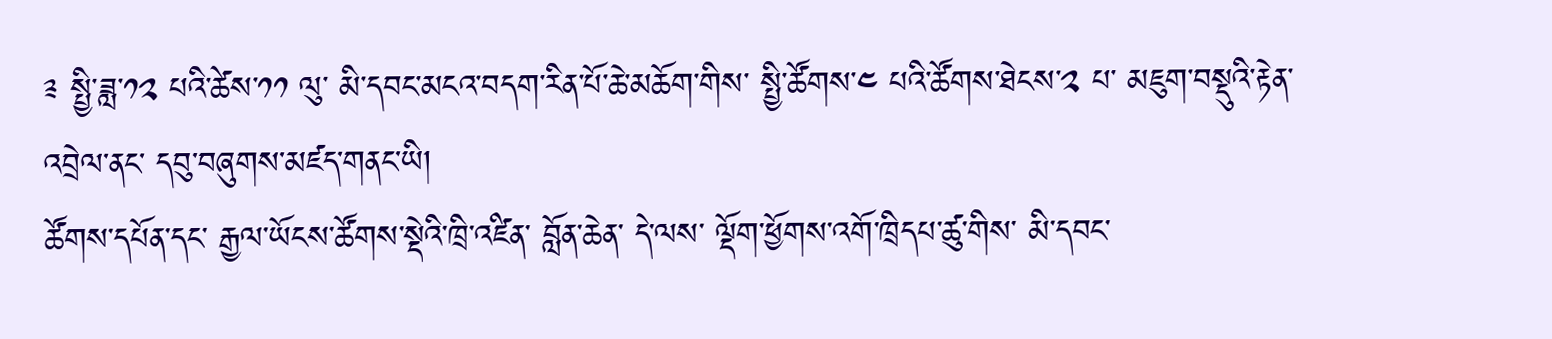༉ སྤྱི་ཟླ་༡༢ པའི་ཚེས་༡༡ ལུ་ མི་དབང་མངའ་བདག་རིན་པོ་ཆེ་མཆོག་གིས་ སྤྱི་ཚོགས་༤ པའི་ཚོགས་ཐེངས་༢ པ་ མཇུག་བསྡུའི་རྟེན་འབྲེལ་ནང་ དབུ་བཞུགས་མཛད་གནང་ཡི།
ཚོགས་དཔོན་དང་ རྒྱལ་ཡོངས་ཚོགས་སྡེའི་ཁྲི་འཛིན་ བློན་ཆེན་ དེ་ལས་ ལྡོག་ཕྱོགས་འགོ་ཁྲིདཔ་ཚུ་གིས་ མི་དབང་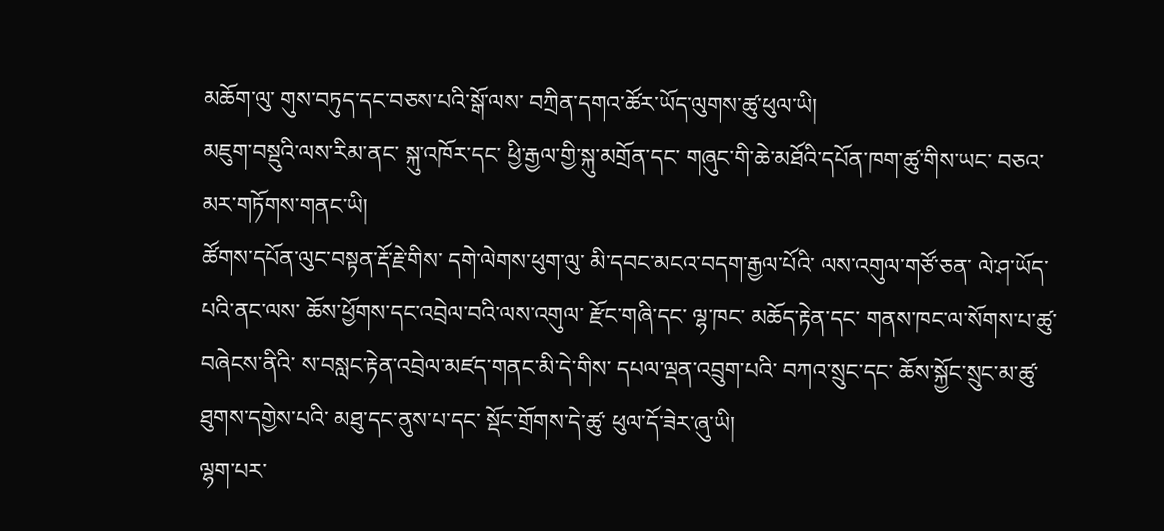མཆོག་ལུ་ གུས་བཏུད་དང་བཅས་པའི་སྒོ་ལས་ བཀྲིན་དགའ་ཚོར་ཡོད་ལུགས་ཚུ་ཕུལ་ཡི།
མཇུག་བསྡུའི་ལས་རིམ་ནང་ སྐུ་འཁོར་དང་ ཕྱི་རྒྱལ་གྱི་སྐུ་མགྲོན་དང་ གཞུང་གི་ཆེ་མཐོའི་དཔོན་ཁག་ཚུ་གིས་ཡང་ བཅའ་མར་གཏོགས་གནང་ཡི།
ཚོགས་དཔོན་ལུང་བསྟན་རྡོ་རྗེ་གིས་ དགེ་ལེགས་ཕུག་ལུ་ མི་དབང་མངའ་བདག་རྒྱལ་པོའི་ ལས་འགུལ་གཙོ་ཅན་ ལེ་ཤ་ཡོད་པའི་ནང་ལས་ ཆོས་ཕྱོགས་དང་འབྲེལ་བའི་ལས་འགུལ་ རྫོང་གཞི་དང་ ལྷ་ཁང་ མཆོད་རྟེན་དང་ གནས་ཁང་ལ་སོགས་པ་ཚུ་བཞེངས་ནིའི་ ས་བསླང་རྟེན་འབྲེལ་མཛད་གནང་མི་དེ་གིས་ དཔལ་ལྡན་འབྲུག་པའི་ བཀའ་སྲུང་དང་ ཆོས་སྐྱོང་སྲུང་མ་ཚུ་ ཐུགས་དགྱེས་པའི་ མཐུ་དང་ནུས་པ་དང་ སྡོང་གྲོགས་དེ་ཚུ་ ཕུལ་དོ་ཟེར་ཞུ་ཡི།
ལྷག་པར་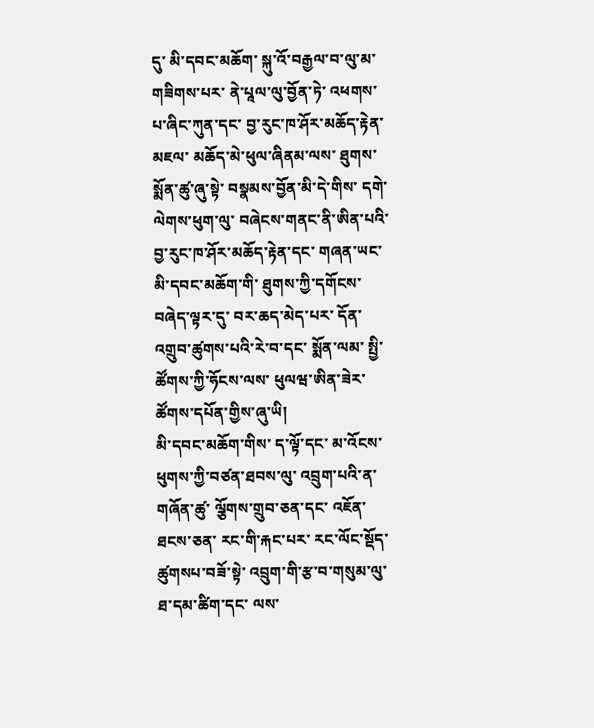དུ་ མི་དབང་མཆོག་ སྐུ་འོ་བརྒྱལ་བ་ལུ་མ་གཟིགས་པར་ ནེ་པཱལ་ལུ་བྱོན་ཏེ་ འཕགས་པ་ཞིང་ཀུན་དང་ བྱ་རུང་ཁ་ཤོར་མཆོད་རྟེན་མཇལ་ མཆོད་མེ་ཕུལ་ཞིནམ་ལས་ ཐུགས་སྨོན་ཚུ་ཞུ་སྟེ་ བསྣམས་བྱོན་མི་དེ་གིས་ དགེ་ལེགས་ཕུག་ལུ་ བཞེངས་གནང་ནི་ཨིན་པའི་ བྱ་རུང་ཁ་ཤོར་མཆོད་རྟེན་དང་ གཞན་ཡང་ མི་དབང་མཆོག་གི་ ཐུགས་ཀྱི་དགོངས་བཞེད་ལྟར་དུ་ བར་ཆད་མེད་པར་ དོན་འགྲུབ་ཚུགས་པའི་རེ་བ་དང་ སྨོན་ལམ་ སྤྱི་ཚོགས་ཀྱི་ཧོངས་ལས་ ཕུལཝ་ཨིན་ཟེར་ ཚོགས་དཔོན་གྱིས་ཞུ་ཡི།
མི་དབང་མཆོག་གིས་ ད་ལྟོ་དང་ མ་འོངས་ཕུགས་ཀྱི་བཙན་ཐབས་ལུ་ འབྲུག་པའི་ན་གཞོན་ཚུ་ ལྕོགས་གྲུབ་ཅན་དང་ འཇོན་ཐངས་ཅན་ རང་གི་རྐང་པར་ རང་ལོང་སྡོད་ཚུགསཔ་བཟོ་སྟེ་ འབྲུག་གི་རྩ་བ་གསུམ་ལུ་ ཐ་དམ་ཚིག་དང་ ལས་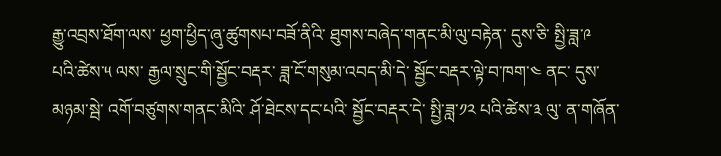རྒྱུ་འབྲས་ཐོག་ལས་ ཕྱག་ཕྱིད་ཞུ་ཚུགསཔ་བཟོ་ནིའི་ ཐུགས་བཞེད་གནང་མི་ལུ་བརྟེན་ དུས་ཅི་ སྤྱི་ཟླ་༩ པའི་ཚེས་༥ ལས་ རྒྱལ་སྲུང་གི་སྦྱོང་བརྡར་ ཟླ་ངོ་གསུམ་འབད་མི་དེ་ སྦྱོང་བརྡར་ལྟེ་བ་ཁག་༤ ནང་ དུས་མཉམ་སྦེ་ འགོ་བཙུགས་གནང་མིའི་ ཤོ་ཐེངས་དང་པའི་ སྦྱོང་བརྡར་དེ་ སྤྱི་ཟླ་༡༢ པའི་ཚེས་༣ ལུ་ ན་གཞོན་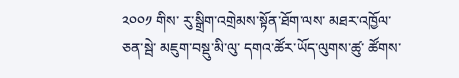༢༠༠༡ གིས་ རུ་སྒྲིག་འགྲེམས་སྟོན་ཐོག་ལས་ མཐར་འཁྱོལ་ཅན་སྦེ་ མཇུག་བསྡུ་མི་ལུ་ དགའ་ཚོར་ཡོད་ལུགས་ཚུ་ ཚོགས་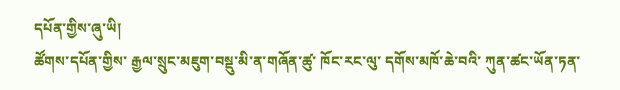དཔོན་གྱིས་ཞུ་ཡི།
ཚོགས་དཔོན་གྱིས་ རྒྱལ་སྲུང་མཇུག་བསྡུ་མི་ན་གཞོན་ཚུ་ ཁོང་རང་ལུ་ དགོས་མཁོ་ཆེ་བའི་ ཀུན་ཚང་ཡོན་ཏན་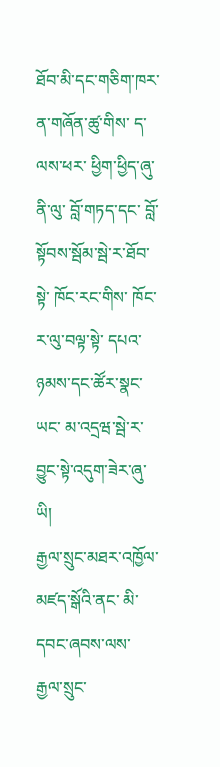ཐོབ་མི་དང་གཅིག་ཁར་ ན་གཞོན་ཚུ་གིས་ ད་ལས་ཕར་ ཕྱིག་ཕྱིད་ཞུ་ནི་ལུ་ བློ་གཏད་དང་ བློ་སྟོབས་སྦོམ་སྦེ་ར་ཐོབ་སྟེ་ ཁོང་རང་གིས་ ཁོང་ར་ལུ་བལྟ་སྟེ་ དཔའ་ཉམས་དང་ཚོར་སྣང་ཡང་ མ་འདྲཝ་སྦེ་ར་ བྱུང་སྟེ་འདུག་ཟེར་ཞུ་ཡི།
རྒྱལ་སྲུང་མཐར་འཁྱོལ་མཛད་སྒོའི་ནང་ མི་དབང་ཞབས་ལས་ རྒྱལ་སྲུང་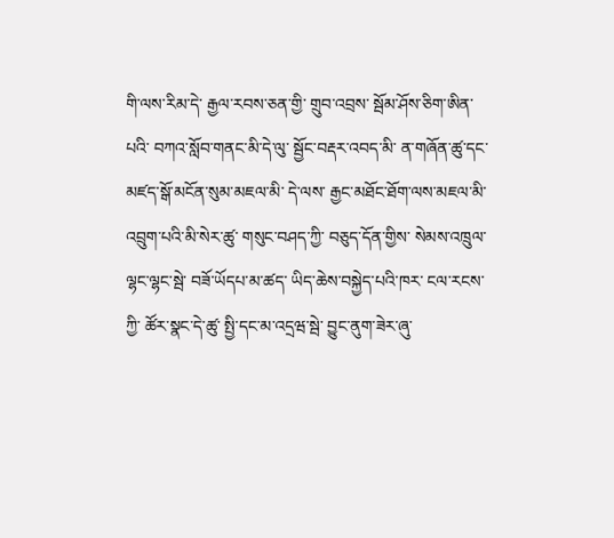གི་ལས་རིམ་དེ་ རྒྱལ་རབས་ཅན་གྱི་ གྲུབ་འབྲས་ སྦོམ་ཤོས་ཅིག་ཨིན་པའི་ བཀའ་སློབ་གནང་མི་དེ་ལུ་ སྦྱོང་བརྡར་འབད་མི་ ན་གཞོན་ཚུ་དང་ མཛད་སྒོ་མངོན་སུམ་མཇལ་མི་ དེ་ལས་ རྒྱང་མཐོང་ཐོག་ལས་མཇལ་མི་ འབྲུག་པའི་མི་སེར་ཚུ་ གསུང་བཤད་ཀྱི་ བཅུད་དོན་གྱིས་ སེམས་འཁྲུལ་ལྷང་ལྷང་སྦེ་ བཟོ་ཡོདཔ་མ་ཚད་ ཡིད་ཆེས་བསྐྱེད་པའི་ཁར་ ངལ་རངས་ཀྱི་ ཚོར་སྣང་དེ་ཚུ་ སྤྱི་དང་མ་འདྲཝ་སྦེ་ བྱུང་ནུག་ཟེར་ཞུ་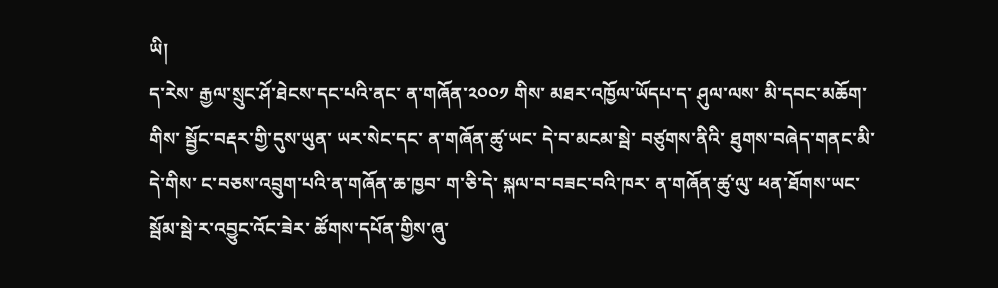ཡི།
ད་རེས་ རྒྱལ་སྲུང་ཤོ་ཐེངས་དང་པའི་ནང་ ན་གཞོན་༢༠༠༡ གིས་ མཐར་འཁྱོལ་ཡོདཔ་ད་ ཤུལ་ལས་ མི་དབང་མཆོག་གིས་ སྦྱོང་བརྡར་གྱི་དུས་ཡུན་ ཡར་སེང་དང་ ན་གཞོན་ཚུ་ཡང་ དེ་བ་མངམ་སྦེ་ བཙུགས་ནིའི་ ཐུགས་བཞེད་གནང་མི་དེ་གིས་ ང་བཅས་འབྲུག་པའི་ན་གཞོན་ཆ་ཁྱབ་ ག་ཅི་དེ་ སྐལ་བ་བཟང་བའི་ཁར་ ན་གཞོན་ཚུ་ལུ་ ཕན་ཐོགས་ཡང་ སྦོམ་སྦེ་ར་འབྱུང་འོང་ཟེར་ ཚོགས་དཔོན་གྱིས་ཞུ་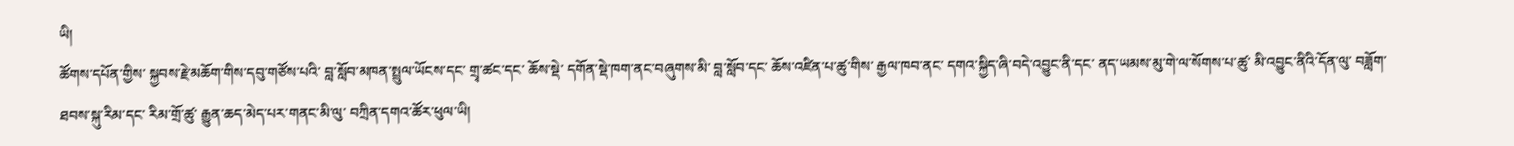ཡི།
ཚོགས་དཔོན་གྱིས་ སྐྱབས་རྗེ་མཆོག་གིས་དབུ་གཙོས་པའི་ བླ་སློབ་མཁན་སྤྲུལ་ཡོངས་དང་ གྲྭ་ཚང་དང་ ཆོས་སྡེ་ དགོན་སྡེ་ཁག་ནང་བཞུགས་མི་ བླ་སློབ་དང་ ཆོས་འཛིན་པ་ཚུ་གིས་ རྒྱལ་ཁབ་ནང་ དགའ་སྐྱིད་ཞི་བདེ་འབྱུང་ནི་དང་ ནད་ཡམས་མུ་གེ་ལ་སོགས་པ་ཚུ་ མི་འབྱུང་ནིའི་དོན་ལུ་ བཟློག་ཐབས་སྐུ་རིམ་དང་ རིམ་གྲོ་ཚུ་ རྒྱུན་ཆད་མེད་པར་གནང་མི་ལུ་ བཀྲིན་དགའ་ཚོར་ཕུལ་ཡི།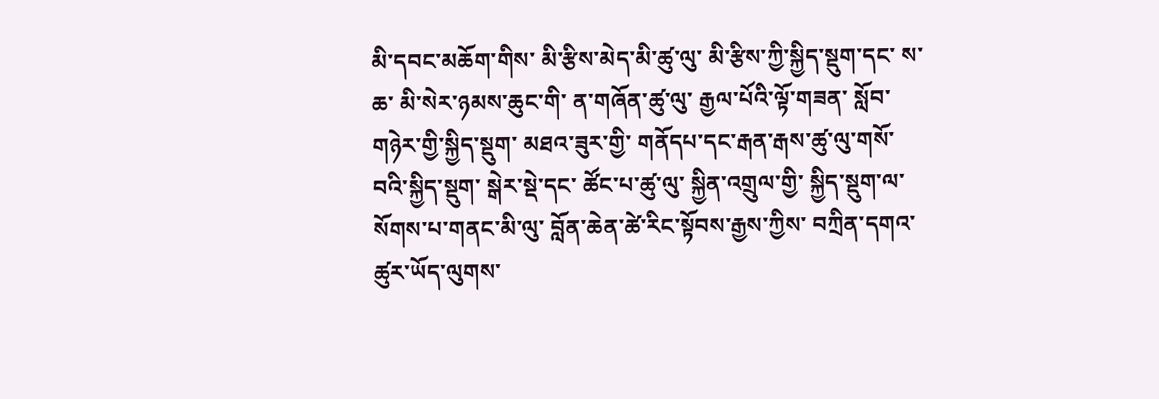མི་དབང་མཆོག་གིས་ མི་རྩིས་མེད་མི་ཚུ་ལུ་ མི་རྩིས་ཀྱི་སྐྱིད་སྡུག་དང་ ས་ཆ་ མི་སེར་ཉམས་ཆུང་གི་ ན་གཞོན་ཚུ་ལུ་ རྒྱལ་པོའི་ལྟོ་གཟན་ སློབ་གཉེར་གྱི་སྐྱིད་སྡུག་ མཐའ་ཟུར་གྱི་ གནོདཔ་དང་རྒན་རྒས་ཚུ་ལུ་གསོ་བའི་སྐྱིད་སྡུག་ སྒེར་སྡེ་དང་ ཚོང་པ་ཚུ་ལུ་ སྐྱིན་འགྲུལ་གྱི་ སྐྱིད་སྡུག་ལ་སོགས་པ་གནང་མི་ལུ་ བློན་ཆེན་ཚེ་རིང་སྟོབས་རྒྱས་ཀྱིས་ བཀྲིན་དགའ་ཚུར་ཡོད་ལུགས་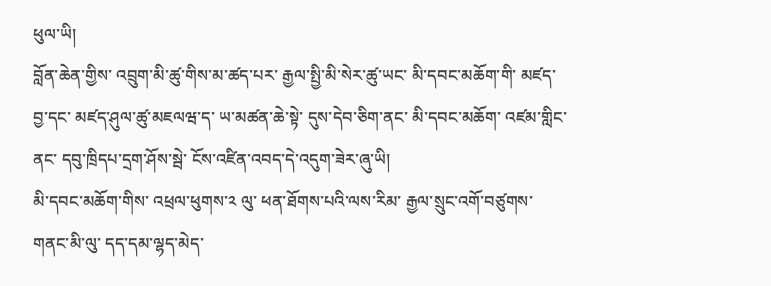ཕུལ་ཡི།
བློན་ཆེན་གྱིས་ འབྲུག་མི་ཚུ་གིས་མ་ཚད་པར་ རྒྱལ་སྤྱི་མི་སེར་ཚུ་ཡང་ མི་དབང་མཆོག་གི་ མཛད་བྱ་དང་ མཛད་ཤུལ་ཚུ་མཇལཝ་ད་ ཡ་མཚན་ཆེ་སྟེ་ དུས་དེབ་ཅིག་ནང་ མི་དབང་མཆོག་ འཛམ་གླིང་ནང་ དབུ་ཁྲིདཔ་དྲག་ཤོས་སྦེ་ ངོས་འཛིན་འབད་དེ་འདུག་ཟེར་ཞུ་ཡི།
མི་དབང་མཆོག་གིས་ འཕྲལ་ཕུགས་༢ ལུ་ ཕན་ཐོགས་པའི་ལས་རིམ་ རྒྱལ་སྲུང་འགོ་བཙུགས་གནང་མི་ལུ་ དད་དམ་ལྷད་མེད་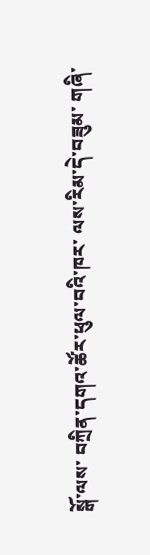སྒོ་ལས་ བཀྲིན་དགའ་ཚོར་ཕུལ་བའི་ཁར་ ལས་རིམ་དེ་བཟུམ་ གཞི་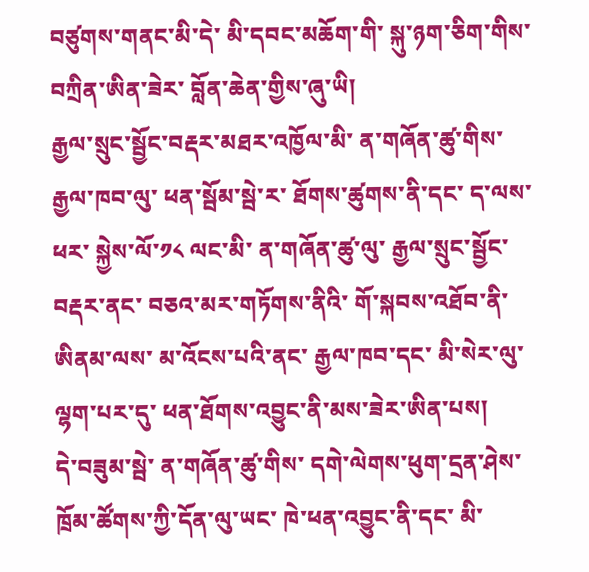བཙུགས་གནང་མི་དེ་ མི་དབང་མཆོག་གི་ སྐུ་ཉག་ཅིག་གིས་ བཀྲིན་ཨིན་ཟེར་ བློན་ཆེན་གྱིས་ཞུ་ཡི།
རྒྱལ་སྲུང་སྦྱོང་བརྡར་མཐར་འཁྱོལ་མི་ ན་གཞོན་ཚུ་གིས་ རྒྱལ་ཁབ་ལུ་ ཕན་སྦོམ་སྦེ་ར་ ཐོགས་ཚུགས་ནི་དང་ ད་ལས་ཕར་ སྐྱེས་ལོ་༡༨ ལང་མི་ ན་གཞོན་ཚུ་ལུ་ རྒྱལ་སྲུང་སྦྱོང་བརྡར་ནང་ བཅའ་མར་གཏོགས་ནིའི་ གོ་སྐབས་འཐོབ་ནི་ཨིནམ་ལས་ མ་འོངས་པའི་ནང་ རྒྱལ་ཁབ་དང་ མི་སེར་ལུ་ ལྷག་པར་དུ་ ཕན་ཐོགས་འབྱུང་ནི་མས་ཟེར་ཨིན་པས།
དེ་བཟུམ་སྦེ་ ན་གཞོན་ཚུ་གིས་ དགེ་ལེགས་ཕུག་དྲན་ཤེས་ཁྲོམ་ཚོགས་ཀྱི་དོན་ལུ་ཡང་ ཁེ་ཕན་འབྱུང་ནི་དང་ མི་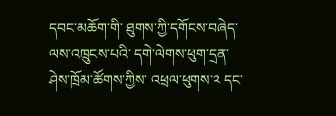དབང་མཆོག་གི་ ཐུགས་ཀྱི་དགོངས་བཞེད་ལས་འཁྲུངས་པའི་ དགེ་ལེགས་ཕུག་དྲན་ཤེས་ཁྲོམ་ཚོགས་ཀྱིས་ འཕྲལ་ཕུགས་༢ དང་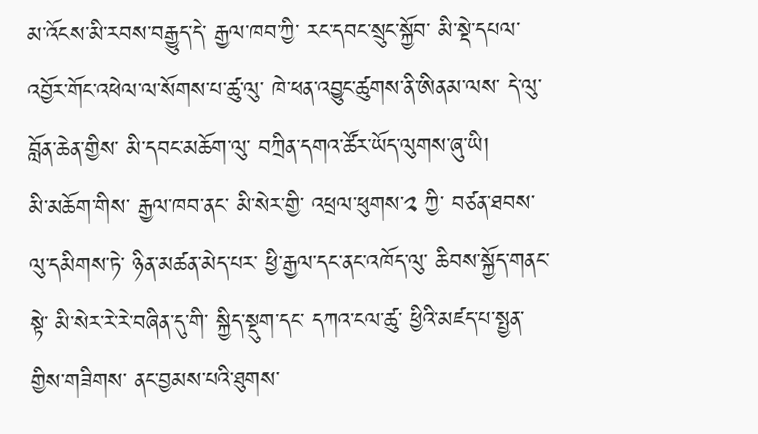མ་འོངས་མི་རབས་བརྒྱུད་དེ་ རྒྱལ་ཁབ་ཀྱི་ རང་དབང་སྲུང་སྐྱོབ་ མི་སྡེ་དཔལ་འབྱོར་གོང་འཕེལ་ལ་སོགས་པ་ཚུ་ལུ་ ཁེ་ཕན་འབྱུང་ཚུགས་ནི་ཨིནམ་ལས་ དེ་ལུ་ བློན་ཆེན་གྱིས་ མི་དབང་མཆོག་ལུ་ བཀྲིན་དགའ་ཚོར་ཡོད་ལུགས་ཞུ་ཡི།
མི་མཆོག་གིས་ རྒྱལ་ཁབ་ནང་ མི་སེར་གྱི་ འཕྲལ་ཕུགས་༢ ཀྱི་ བཙན་ཐབས་ལུ་དམིགས་ཏེ་ ཉིན་མཚན་མེད་པར་ ཕྱི་རྒྱལ་དང་ནང་འཁོད་ལུ་ ཆིབས་སྐྱོད་གནང་སྟེ་ མི་སེར་རེ་རེ་བཞིན་དུ་གི་ སྐྱིད་སྡུག་དང་ དཀའ་ངལ་ཚུ་ ཕྱིའི་མཛད་པ་སྤྱན་གྱིས་གཟིགས་ ནང་བྱམས་པའི་ཐུགས་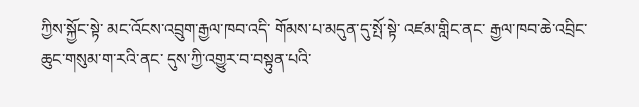ཀྱིས་སྐྱོང་སྟེ་ མང་འོངས་འབྲུག་རྒྱལ་ཁབ་འདི་ གོམས་པ་མདུན་དུ་སྤོ་སྟེ་ འཛམ་གླིང་ནང་ རྒྱལ་ཁབ་ཆེ་འབྲིང་ཆུང་གསུམ་ག་རའི་ནང་ དུས་ཀྱི་འགྱུར་བ་བསྟུན་པའི་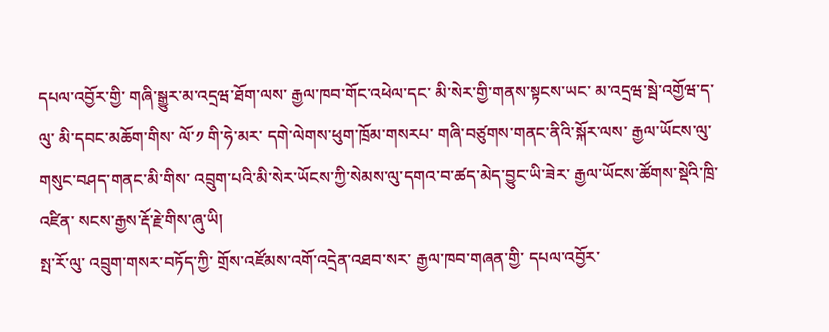དཔལ་འབྱོར་གྱི་ གཞི་སྒྱུར་མ་འདྲཝ་ཐོག་ལས་ རྒྱལ་ཁབ་གོང་འཕེལ་དང་ མི་སེར་གྱི་གནས་སྟངས་ཡང་ མ་འདྲཝ་སྦེ་འགྱོཝ་ད་ལུ་ མི་དབང་མཆོག་གིས་ ལོ་༡ གི་ཧེ་མར་ དགེ་ལེགས་ཕུག་ཁྲོམ་གསརཔ་ གཞི་བཙུགས་གནང་ནིའི་སྐོར་ལས་ རྒྱལ་ཡོངས་ལུ་ གསུང་བཤད་གནང་མི་གིས་ འབྲུག་པའི་མི་སེར་ཡོངས་ཀྱི་སེམས་ལུ་དགའ་བ་ཚད་མེད་བྱུང་ཡི་ཟེར་ རྒྱལ་ཡོངས་ཚོགས་སྡེའི་ཁྲི་འཛིན་ སངས་རྒྱས་རྡོ་རྗེ་གིས་ཞུ་ཡི།
སྤ་རོ་ལུ་ འབྲུག་གསར་བཏོད་ཀྱི་ གྲོས་འཛོམས་འགོ་འདྲེན་འཐབ་སར་ རྒྱལ་ཁབ་གཞན་གྱི་ དཔལ་འབྱོར་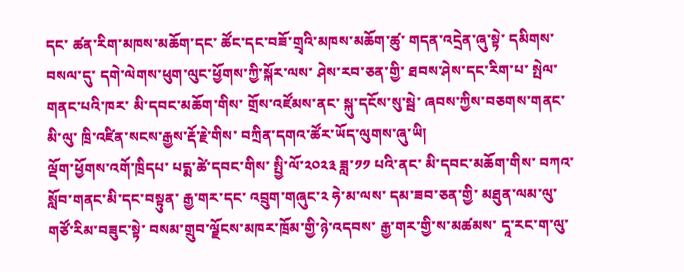དང་ ཚན་རིག་མཁས་མཆོག་དང་ ཚོང་དང་བཟོ་གྲྭའི་མཁས་མཆོག་ཚུ་ གདན་འདྲེན་ཞུ་སྟེ་ དམིགས་བསལ་དུ་ དགེ་ལེགས་ཕུག་ལུང་ཕྱོགས་ཀྱི་སྐོར་ལས་ ཤེས་རབ་ཅན་གྱི་ ཐབས་ཤེས་དང་རིག་པ་ སྤེལ་གནང་པའི་ཁར་ མི་དབང་མཆོག་གིས་ གྲོས་འཛོམས་ནང་ སྐུ་དངོས་སུ་སྦེ་ ཞབས་ཀྱིས་བཅགས་གནང་མི་ལུ་ ཁྲི་འཛིན་སངས་རྒྱས་རྡོ་རྗེ་གིས་ བཀྲིན་དགའ་ཚོར་ཡོད་ལུགས་ཞུ་ཡི།
ལྡོག་ཕྱོགས་འགོ་ཁྲིདཔ་ པདྨ་ཚེ་དབང་གིས་ སྤྱི་ལོ་༢༠༢༣ ཟླ་༡༡ པའི་ནང་ མི་དབང་མཆོག་གིས་ བཀའ་སློབ་གནང་མི་དང་བསྟུན་ རྒྱ་གར་དང་ འབྲུག་གཞུང་༢ ཧེ་མ་ལས་ དམ་ཟབ་ཅན་གྱི་ མཐུན་ལམ་ལུ་ གཙོ་རིམ་བཟུང་སྟེ་ བསམ་གྲུབ་ལྗོངས་མཁར་ཁྲོམ་གྱི་ཉེ་འདབས་ རྒྱ་གར་གྱི་ས་མཚམས་ དཱ་རང་ག་ལུ་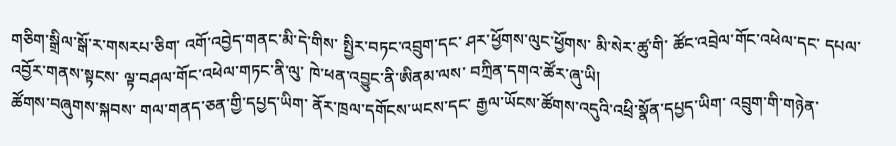གཅིག་སྒྲིལ་སྒོ་ར་གསརཔ་ཅིག་ འགོ་འབྱེད་གནང་མི་དེ་གིས་ སྤྱིར་བཏང་འབྲུག་དང་ ཤར་ཕྱོགས་ལུང་ཕྱོགས་ མི་སེར་ཚུ་གི་ ཚོང་འབྲེལ་གོང་འཕེལ་དང་ དཔལ་འབྱོར་གནས་སྟངས་ ལྟ་བཤལ་གོང་འཕེལ་གཏང་ནི་ལུ་ ཁེ་ཕན་འབྱུང་ནི་ཨིནམ་ལས་ བཀྲིན་དགའ་ཚོར་ཞུ་ཡི།
ཚོགས་བཞུགས་སྐབས་ གལ་གནད་ཅན་གྱི་དཔྱད་ཡིག་ ནོར་ཁྲལ་དགོངས་ཡངས་དང་ རྒྱལ་ཡོངས་ཚོགས་འདུའི་འཕྲི་སྣོན་དཔྱད་ཡིག་ འབྲུག་གི་གཉེན་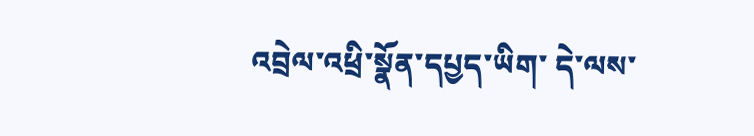འབྲེལ་འཕྲི་སྣོན་དཔྱད་ཡིག་ དེ་ལས་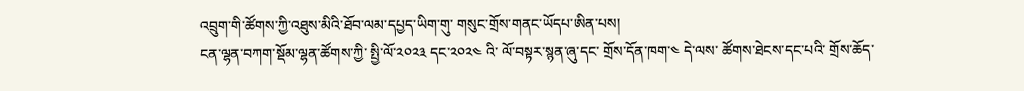འབྲུག་གི་ཚོགས་ཀྱི་འཐུས་མིའི་ཐོབ་ལམ་དཔྱད་ཡིག་གུ་ གསུང་གྲོས་གནང་ཡོདཔ་ཨིན་པས།
ངན་ལྷན་བཀག་སྡོམ་ལྷན་ཚོགས་ཀྱི་ སྤྱི་ལོ་༢༠༢༣ དང་༢༠༢༤ འི་ ལོ་བསྟར་སྙན་ཞུ་དང་ གྲོས་དོན་ཁག་༤ དེ་ལས་ ཚོགས་ཐེངས་དང་པའི་ གྲོས་ཆོད་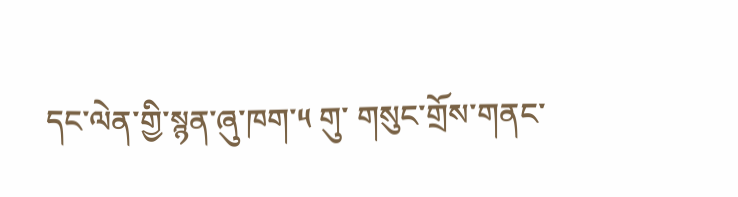དང་ལེན་གྱི་སྙན་ཞུ་ཁག་༥ གུ་ གསུང་གྲོས་གནང་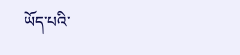ཡོད་པའི་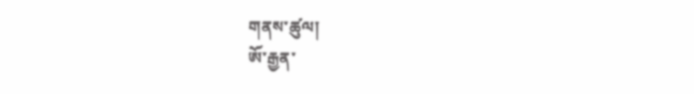གནས་ཚུལ།
ཨོ་རྒྱན་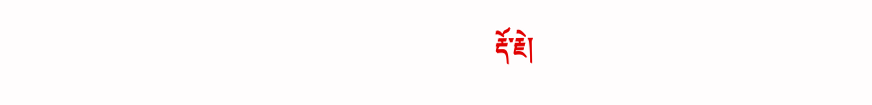རྡོ་རྗེ།